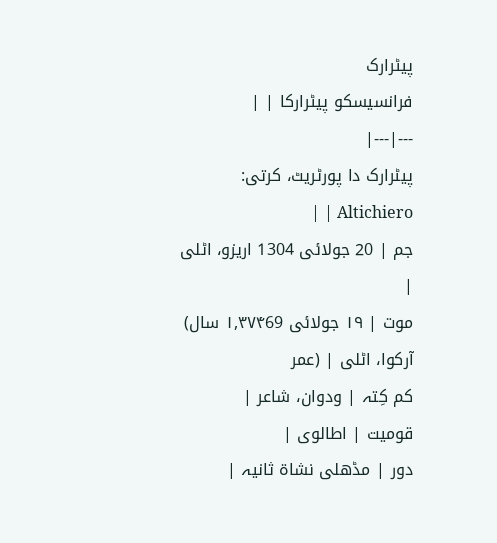پیٹرارک
فرانسیسکو پیٹرارکا | |
---|---|
پیٹرارک دا پورٹریٹ، کرتی: Altichiero | |
جم | 20 جولائی 1304 اریزو، اٹلی |
موت | ۱۹ جولائی ۱,۳۷۴69 سال) آرکوا، اٹلی | (عمر
کم کِتہ | ودوان، شاعر |
قومیت | اطالوی |
دور | مڈھلی نشاۃ ثانیہ |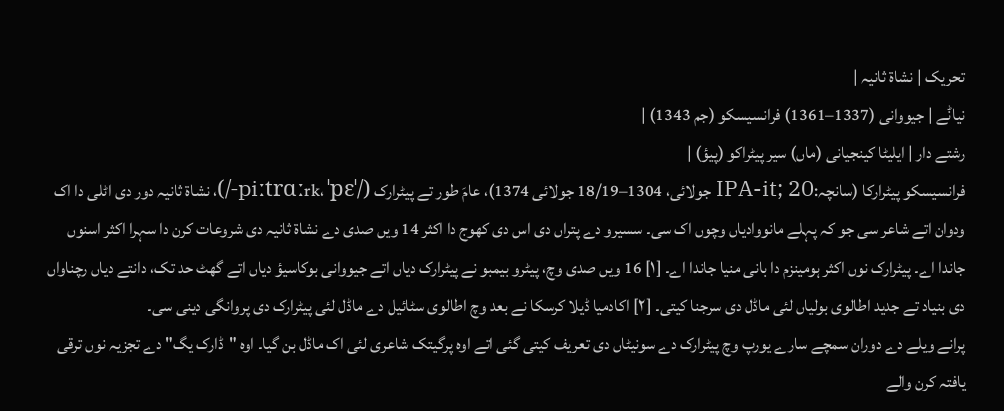تحریک | نشاۃ ثانیہ |
نیاݨے | جیووانی (1337–1361) فرانسیسکو (جم 1343) |
رشتے دار | ایلیٹا کینجیانی (ماں) سیر پیٹراکو (پیؤ) |
فرانسیسکو پیٹرارکا (سانچہ:IPA-it; 20 جولائی، 1304–18/19 جولائی 1374)، عامَ طور تے پیٹرارک (/ˈpiːtrɑːrk، ˈpɛ-/)، نشاۃ ثانیہ دور دی اٹلی دا اک ودوان اتے شاعر سی جو کہ پہلے مانووادیاں وچوں اک سی۔ سسیرو دے پتراں دی اس دی کھوج دا اکثر 14 ویں صدی دے نشاۃ ثانیہ دی شروعات کرن دا سہرا اکثر اسنوں جاندا اے۔ پیٹرارک نوں اکثر ہومینزم دا بانی منیا جاندا اے۔ [۱] 16 ویں صدی وچ، پیٹرو بیمبو نے پیٹرارک دیاں اتے جیووانی بوکاسیؤ دیاں اتے گھٹ حد تک، دانتے دیاں رچناواں دی بنیاد تے جدید اطالوی بولیاں لئی ماڈل دی سرجنا کیتی۔ [۲] اکادمیا ڈیلا کرسکا نے بعد وچ اطالوی سٹائیل دے ماڈل لئی پیٹرارک دی پروانگی دینی سی۔
پرانے ویلے دے دوران سمچے سارے یورپ وچ پیٹرارک دے سونیٹاں دی تعریف کیتی گئی اتے اوہ پرگیتک شاعری لئی اک ماڈل بن گیا۔ اوہ "ڈارک یگ" دے تجزیہ نوں ترقی یافتہ کرن والے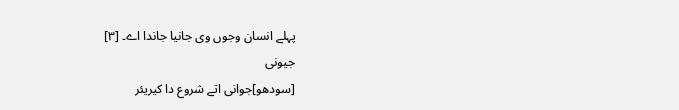پہلے انسان وجوں وی جانیا جاندا اے۔ [۳]
جیونی
[سودھو]جوانی اتے شروع دا کیریئر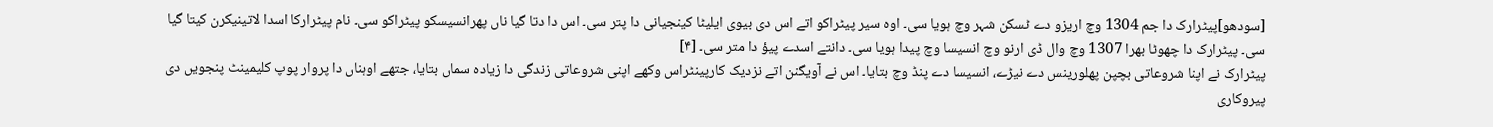[سودھو]پیٹرارک دا جم 1304 وچ اریزو دے ٹسکن شہر وچ ہویا سی۔ اوہ سیر پیٹراکو اتے اس دی بیوی ایلیٹا کینجیانی دا پتر سی۔ اس دا دتا گیا ناں پھرانسیسکو پیٹراکو سی۔ نام پیٹرارکا اسدا لاتینیکرن کیتا گیا سی۔ پیٹرارک دا چھوٹا بھرا 1307 وچ وال ڈی ارنو وچ انسیسا وچ پیدا ہویا سی۔ دانتے اسدے پیؤ دا متر سی۔ [۴]
پیٹرارک نے اپنا شروعاتی بچپن پھلورینس دے نیڑے، انسیسا دے پنڈ وچ بتایا۔ اس نے آویگنن اتے نزدیک کارپینٹراس وکھے اپنی شروعاتی زندگی دا زیادہ سماں بتایا، جتھے اوہناں دا پروار پوپ کلیمینٹ پنجویں دی پیروکاری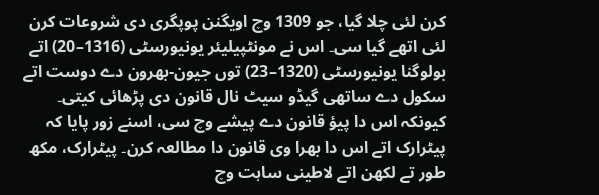کرن لئی چلا گیا، جو 1309 وچ اویگنن پوپگری دی شروعات کرن لئی اتھے گیا سی۔ اس نے مونٹپیلیئر یونیورسٹی (1316–20) اتے بولوگنا یونیورسٹی (1320–23) توں جیون-بھرون دے دوست اتے سکول دے ساتھی گیڈو سیٹ نال قانون دی پڑھائی کیتی۔ کیونکہ اس دا پیؤ قانون دے پیشے وچ سی، اسنے زور پایا کہ پیٹرارک اتے اس دا بھرا وی قانون دا مطالعہ کرن۔ پیٹرارک، مکھ طور تے لکھن اتے لاطینی ساہت وچ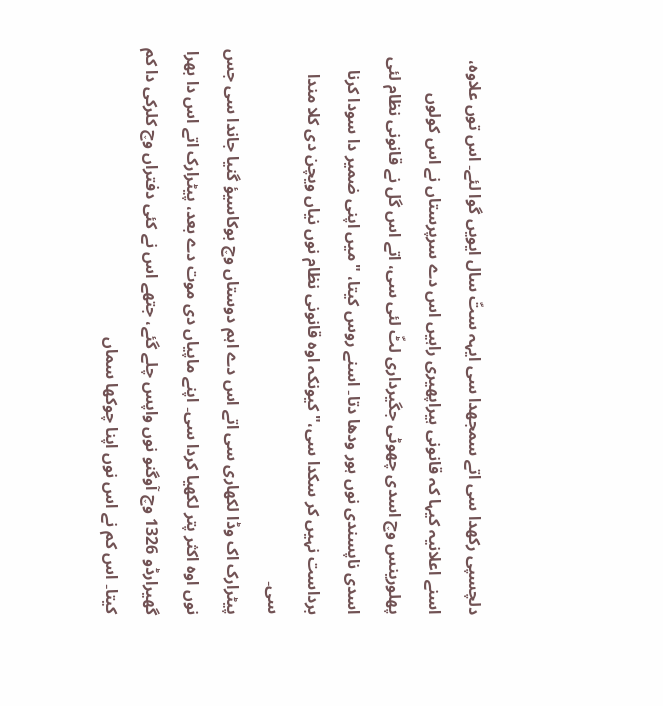دلچسپی رکھدا سی اتے سمجھدا سی ایہہ ستّ سال ایویں گوا لئے۔ اس توں علاوہ، اسنے اعلانیہ کیہا کہ قانونی ہیراپھیری راہیں اس دے سرپرستاں نے اس کولوں پھلورینس وچ اسدی چھوٹی جگیرداری لٹّ لئی سی، اتے اس گل نے قانونی نظام لئی اسدی ناپسندی نوں ہور ودھا دتا۔ اسنے روس کیتا، "میں اپنی ضمیر دا سودا کرنا برداست نہیں کر سکدا سی،" کیونکہ اوہ قانونی نظام نوں نیاں ویچن دی کلا مندا سی۔
پیٹرارک اک وڈا لکھاری سی اتے اس دے اہم دوستاں وچ بوکاسیؤ گنیا جاندا سی جس نوں اوہ اکثر پتر لکھیا کردا سی۔ اپنے ماپیاں دی موت دے بعد، پیٹرارک اتے اس دا بھرا گھیرارڈو 1326 وچ آوگنو نوں واپس چلے گئے، جتھے اس نے کئی دفتراں وچ کلرکی دا کم کیتا۔ اس کم نے اس نوں اپنا چوکھا سماں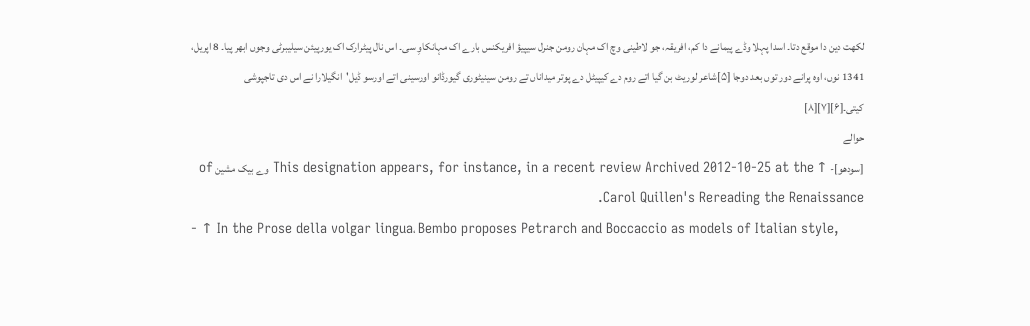لکھت دین دا موقع دتا۔ اسدا پہلا وڈے پیمانے دا کم، افریقہ، جو لاطینی وچ اک مہان رومن جنرل سیپیؤ افریکنس بارے اک مہانکاوِ سی۔ اس نال پیٹرارک اک یورپیئن سیلیبرٹی وجوں ابھر پیا۔ 8 اپریل، 1341 نوں، اوہ پرانے دور توں بعد دوجا [۵]شاعر لوریٹ بن گیا اتے روم دے کیپیٹل دے پوتر میداناں تے رومن سینیٹوری گیورڈانو اورسینی اتے اورسو ڈیل'انگیلارا نے اس دی تاجپوشی کیتی۔[۶][۷][۸]
حوالے
[سودھو]- ↑ This designation appears, for instance, in a recent review Archived 2012-10-25 at the وے بیک مشین of Carol Quillen's Rereading the Renaissance.
- ↑ In the Prose della volgar lingua، Bembo proposes Petrarch and Boccaccio as models of Italian style,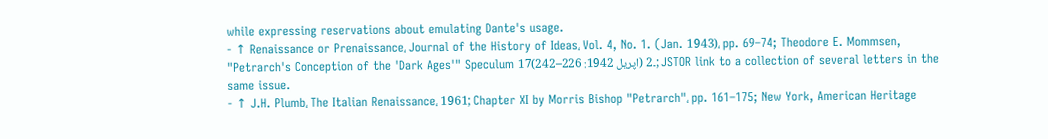while expressing reservations about emulating Dante's usage.
- ↑ Renaissance or Prenaissance، Journal of the History of Ideas، Vol. 4, No. 1. (Jan. 1943)، pp. 69–74; Theodore E. Mommsen, "Petrarch's Conception of the 'Dark Ages'" Speculum 17۔2 (اپریل 1942: 226–242); JSTOR link to a collection of several letters in the same issue.
- ↑ J.H. Plumb، The Italian Renaissance، 1961; Chapter XI by Morris Bishop "Petrarch"، pp. 161–175; New York, American Heritage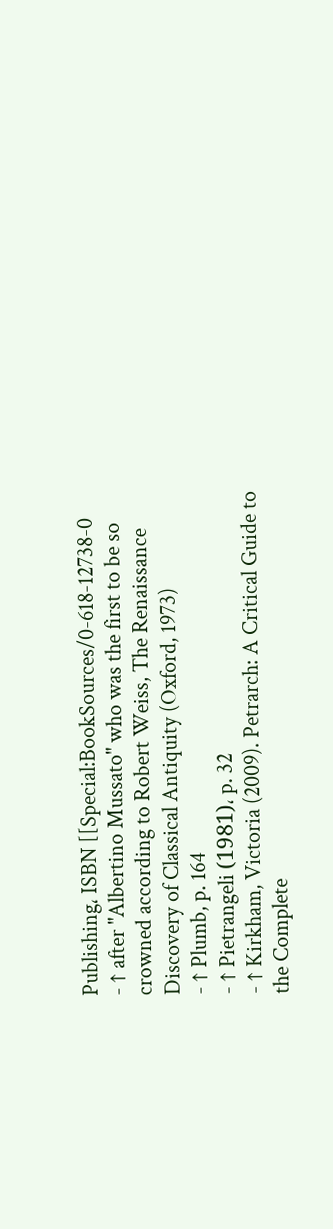Publishing، ISBN [[Special:BookSources/0-618-12738-0
- ↑ after "Albertino Mussato" who was the first to be so crowned according to Robert Weiss, The Renaissance Discovery of Classical Antiquity (Oxford, 1973)
- ↑ Plumb, p. 164
- ↑ Pietrangeli (1981)، p. 32
- ↑ Kirkham, Victoria (2009). Petrarch: A Critical Guide to the Complete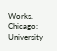Works. Chicago: University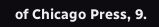of Chicago Press, 9.